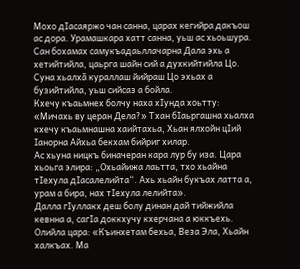Мохо дІасаяржо чан санна, царах кегийра дакъош ас дора. Урамашкара хатт санна, уьш ас хьоьшура.
Сан бохамах самукъадаьллачарна Дала эхь а хетийтийла, цаьрга шайн сий а духкийтийла Цо. Суна хьалхā кураллаш йийраш Цо эхьах а бузийтийла, уьш сийсаз а бойла.
Кхечу къаьмнех болчу наха хІунда хоьтту: «Мичахь ву церан Дела?» Тхан бІаьргашна хьалха кхечу къаьмнашна хаийтахьа, Хьан ялхойн цІий Іанорна Айхьа бекхам бийриг хилар.
Ас хьуна ницкъ биначеран кара лур бу иза. Цара хьоьга элира: „Охьайижа лаьтта, тхо хьайна тІехула дІасалелийта“. Ахь хьайн букъах латта а, урам а бира, нах тІехула лелийта».
Далла гІуллакх деш болу динан дай тийжийла кевнна а, сагІа доккхучу кхерчана а юккъехь. Олийла цара: «Къинхетам бехьа, Веза Эла, Хьайн халкъах. Ма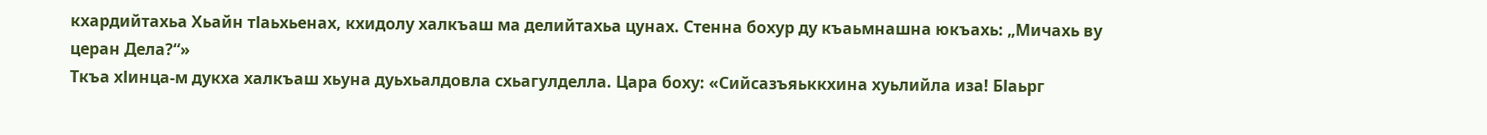кхардийтахьа Хьайн тІаьхьенах, кхидолу халкъаш ма делийтахьа цунах. Стенна бохур ду къаьмнашна юкъахь: „Мичахь ву церан Дела?“»
Ткъа хІинца-м дукха халкъаш хьуна дуьхьалдовла схьагулделла. Цара боху: «Сийсазъяьккхина хуьлийла иза! БІаьрг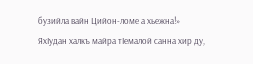бузийла вайн Цийон-ломе а хьежна!»
ЯхІудан халкъ майра тІемалой санна хир ду,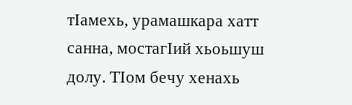тІамехь, урамашкара хатт санна, мостагІий хьоьшуш долу. ТІом бечу хенахь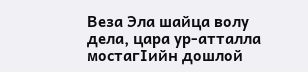Веза Эла шайца волу дела, цара ур-атталла мостагІийн дошлой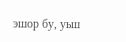эшор бу, уьш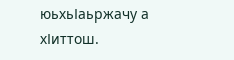юьхьІаьржачу а хІиттош.